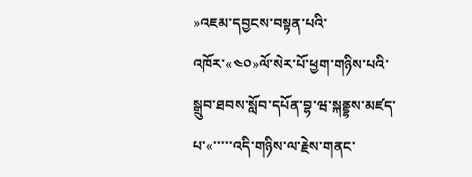»འཇམ་དབྱངས་བསྟན་པའི་འཁོར་«༤༠»ལོ་སེར་པོ་ཕྱག་གཉིས་པའི་སྒྲུབ་ཐབས་སློབ་དཔོན་བྷ་ཝ་སྐནྡྷས་མཛད་པ་«་་་་་འདི་གཉིས་ལ་རྗེས་གནང་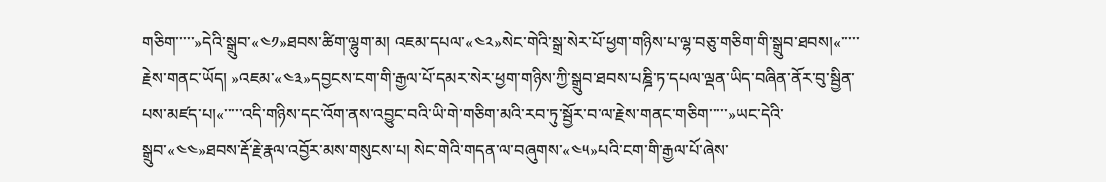གཅིག་་་་་»དེའི་སྒྲུབ་«༤༡»ཐབས་ཚིག་ལྷུག་མ། འཇམ་དཔལ་«༤༢»སེང་གེའི་སྒྲ་སེར་པོ་ཕྱག་གཉིས་པ་ལྷ་བཅུ་གཅིག་གི་སྒྲུབ་ཐབས།«་་་་་རྗེས་གནང་ཡོད། »འཇམ་«༤༣»དབྱངས་ངག་གི་རྒྱལ་པོ་དམར་སེར་ཕྱག་གཉིས་ཀྱི་སྒྲུབ་ཐབས་པཎྜི་ཏ་དཔལ་ལྡན་ཡིད་བཞིན་ནོར་བུ་སྦྱིན་པས་མཛད་པ།«་་་་་འདི་གཉིས་དང་འོག་ནས་འབྱུང་བའི་ཡི་གེ་གཅིག་མའི་རབ་ཏུ་སྦྱོར་བ་ལ་རྗེས་གནང་གཅིག་་་་་»ཡང་དེའི་སྒྲུབ་«༤༤»ཐབས་རྡོ་རྗེ་རྣལ་འབྱོར་མས་གསུངས་པ། སེང་གེའི་གདན་ལ་བཞུགས་«༤༥»པའི་ངག་གི་རྒྱལ་པོ་ཞེས་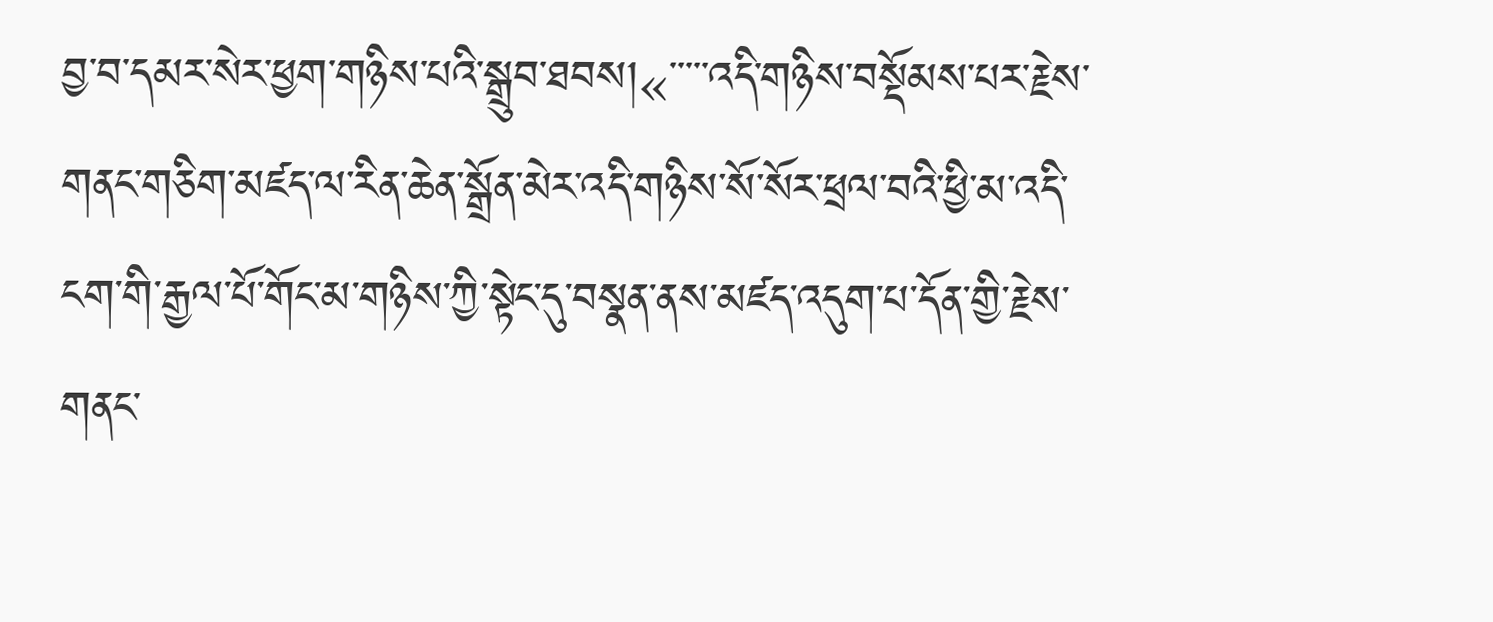བྱ་བ་དམར་སེར་ཕྱག་གཉིས་པའི་སྒྲུབ་ཐབས།«་་་་་འདི་གཉིས་བསྡོམས་པར་རྗེས་གནང་གཅིག་མཛད་ལ་རིན་ཆེན་སྒྲོན་མེར་འདི་གཉིས་སོ་སོར་ཕྲལ་བའི་ཕྱི་མ་འདི་ངག་གི་རྒྱལ་པོ་གོང་མ་གཉིས་ཀྱི་སྟེང་དུ་བསྣན་ནས་མཛད་འདུག་པ་དོན་གྱི་རྗེས་གནང་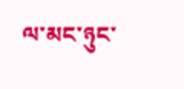ལ་མང་ཉུང་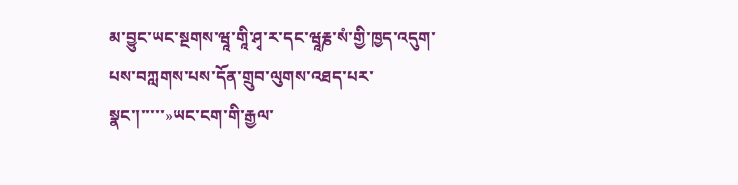མ་བྱུང་ཡང་སྔགས་ཝཱ་གཱི་ཤྭ་ར་དང་ཝཱརྞ་སཾ་གྱི་ཁྱད་འདུག་པས་བཀླགས་པས་དོན་གྲུབ་ལུགས་འཐད་པར་སྣང་།་་་་་»ཡང་ངག་གི་རྒྱལ་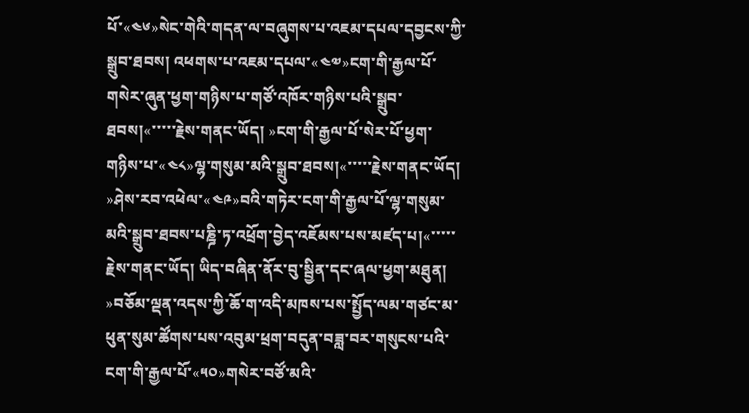པོ་«༤༦»སེང་གེའི་གདན་ལ་བཞུགས་པ་འཇམ་དཔལ་དབྱངས་ཀྱི་སྒྲུབ་ཐབས། འཕགས་པ་འཇམ་དཔལ་«༤༧»ངག་གི་རྒྱལ་པོ་གསེར་ཞུན་ཕྱག་གཉིས་པ་གཙོ་འཁོར་གཉིས་པའི་སྒྲུབ་ཐབས།«་་་་་རྗེས་གནང་ཡོད། »ངག་གི་རྒྱལ་པོ་སེར་པོ་ཕྱག་གཉིས་པ་«༤༨»ལྷ་གསུམ་མའི་སྒྲུབ་ཐབས།«་་་་་རྗེས་གནང་ཡོད། »ཤེས་རབ་འཕེལ་«༤༩»བའི་གཏེར་ངག་གི་རྒྱལ་པོ་ལྷ་གསུམ་མའི་སྒྲུབ་ཐབས་པཎྜི་ཏ་འཕྲོག་བྱེད་འཇོམས་པས་མཛད་པ།«་་་་་རྗེས་གནང་ཡོད། ཡིད་བཞིན་ནོར་བུ་སྦྱིན་དང་ཞལ་ཕྱག་མཐུན། »བཅོམ་ལྡན་འདས་ཀྱི་ཆོ་ག་འདི་མཁས་པས་སྤྱོད་ལམ་གཙང་མ་ཕུན་སུམ་ཚོགས་པས་འབུམ་ཕྲག་བདུན་བཟླ་བར་གསུངས་པའི་ངག་གི་རྒྱལ་པོ་«༥༠»གསེར་བཙོ་མའི་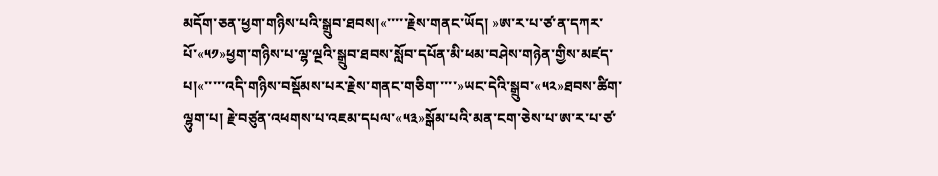མདོག་ཅན་ཕྱག་གཉིས་པའི་སྒྲུབ་ཐབས།«་་་་་རྗེས་གནང་ཡོད། »ཨ་ར་པ་ཙ་ན་དཀར་པོ་«༥༡»ཕྱག་གཉིས་པ་ལྷ་ལྔའི་སྒྲུབ་ཐབས་སློབ་དཔོན་མི་ཕམ་བཤེས་གཉེན་གྱིས་མཛད་པ།«་་་་་འདི་གཉིས་བསྡོམས་པར་རྗེས་གནང་གཅིག་་་་་»ཡང་དེའི་སྒྲུབ་«༥༢»ཐབས་ཚིག་ལྷུག་པ། རྗེ་བཙུན་འཕགས་པ་འཇམ་དཔལ་«༥༣»སྒོམ་པའི་མན་ངག་ཅེས་པ་ཨ་ར་པ་ཙ་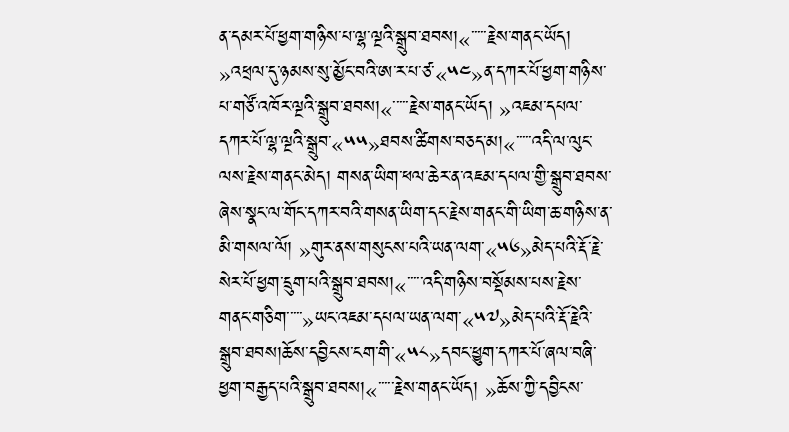ན་དམར་པོ་ཕྱག་གཉིས་པ་ལྷ་ལྔའི་སྒྲུབ་ཐབས།«་་་་་རྗེས་གནང་ཡོད། »འཕྲལ་དུ་ཉམས་སུ་མྱོང་བའི་ཨ་ར་པ་ཙ་«༥༤»ན་དཀར་པོ་ཕྱག་གཉིས་པ་གཙོ་འཁོར་ལྔའི་སྒྲུབ་ཐབས།«་་་་་རྗེས་གནང་ཡོད། »འཇམ་དཔལ་དཀར་པོ་ལྷ་ལྔའི་སྒྲུབ་«༥༥»ཐབས་ཚིགས་བཅད་མ།«་་་་་འདི་ལ་ལུང་ལས་རྗེས་གནང་མེད། གསན་ཡིག་ཕལ་ཆེར་ན་འཇམ་དཔལ་གྱི་སྒྲུབ་ཐབས་ཞེས་སྣང་ལ་གོང་དཀར་བའི་གསན་ཡིག་དང་རྗེས་གནང་གི་ཡིག་ཆ་གཉིས་ན་མི་གསལ་ལོ། »གུར་ནས་གསུངས་པའི་ཡན་ལག་«༥༦»མེད་པའི་རྡོ་རྗེ་སེར་པོ་ཕྱག་དྲུག་པའི་སྒྲུབ་ཐབས།«་་་་་འདི་གཉིས་བསྡོམས་པས་རྗེས་གནང་གཅིག་་་་་»ཡང་འཇམ་དཔལ་ཡན་ལག་«༥༧»མེད་པའི་རྡོ་རྗེའི་སྒྲུབ་ཐབས།ཆོས་དབྱིངས་ངག་གི་«༥༨»དབང་ཕྱུག་དཀར་པོ་ཞལ་བཞི་ཕྱག་བརྒྱད་པའི་སྒྲུབ་ཐབས།«་་་་་རྗེས་གནང་ཡོད། »ཆོས་ཀྱི་དབྱིངས་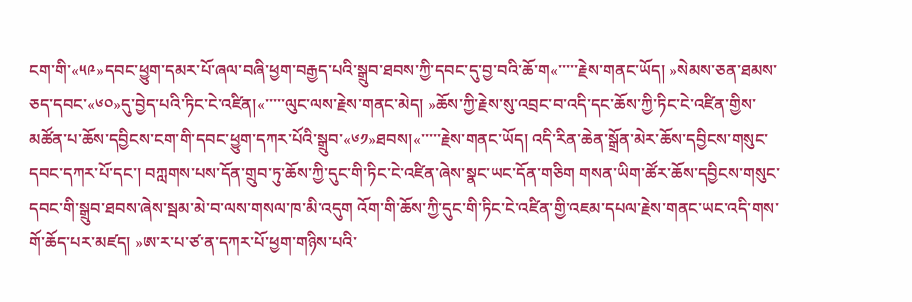ངག་གི་«༥༩»དབང་ཕྱུག་དམར་པོ་ཞལ་བཞི་ཕྱག་བརྒྱད་པའི་སྒྲུབ་ཐབས་ཀྱི་དབང་དུ་བྱ་བའི་ཆོ་ག«་་་་་རྗེས་གནང་ཡོད། »སེམས་ཅན་ཐམས་ཅད་དབང་«༦༠»དུ་བྱེད་པའི་ཏིང་ངེ་འཛིན།«་་་་་ལུང་ལས་རྗེས་གནང་མེད། »ཆོས་ཀྱི་རྗེས་སུ་འབྲང་བ་འདི་དང་ཆོས་ཀྱི་ཏིང་ངེ་འཛིན་གྱིས་མཚོན་པ་ཆོས་དབྱིངས་ངག་གི་དབང་ཕྱུག་དཀར་པོའི་སྒྲུབ་«༦༡»ཐབས།«་་་་་རྗེས་གནང་ཡོད། འདི་རིན་ཆེན་སྒྲོན་མེར་ཆོས་དབྱིངས་གསུང་དབང་དཀར་པོ་དང་། བཀླགས་པས་དོན་གྲུབ་ཏུ་ཆོས་ཀྱི་དུང་གི་ཏིང་ངེ་འཛིན་ཞེས་སྣང་ཡང་དོན་གཅིག གསན་ཡིག་ཚོར་ཆོས་དབྱིངས་གསུང་དབང་གི་སྒྲུབ་ཐབས་ཞེས་སྦམ་མེ་བ་ལས་གསལ་ཁ་མི་འདུག འོག་གི་ཆོས་ཀྱི་དུང་གི་ཏིང་ངེ་འཛིན་གྱི་འཇམ་དཔལ་རྗེས་གནང་ཡང་འདི་གས་གོ་ཆོད་པར་མཛད། »ཨ་ར་པ་ཙ་ན་དཀར་པོ་ཕྱག་གཉིས་པའི་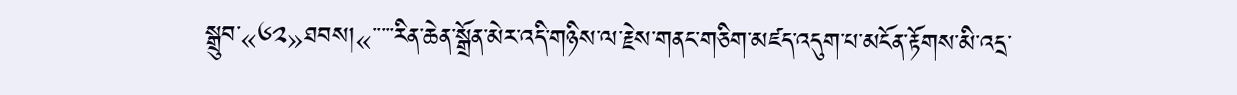སྒྲུབ་«༦༢»ཐབས།«་་་་་རིན་ཆེན་སྒྲོན་མེར་འདི་གཉིས་ལ་རྗེས་གནང་གཅིག་མཛད་འདུག་པ་མངོན་རྟོགས་མི་འདྲ་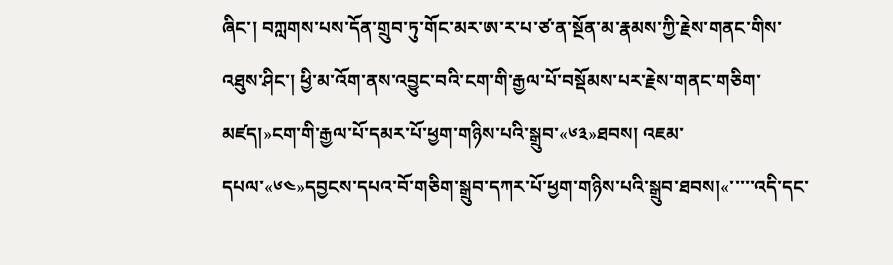ཞིང་། བཀླགས་པས་དོན་གྲུབ་ཏུ་གོང་མར་ཨ་ར་པ་ཙ་ན་སྔོན་མ་རྣམས་ཀྱི་རྗེས་གནང་གིས་འཐུས་ཤིང་། ཕྱི་མ་འོག་ནས་འབྱུང་བའི་ངག་གི་རྒྱལ་པོ་བསྡོམས་པར་རྗེས་གནང་གཅིག་མཛད།»ངག་གི་རྒྱལ་པོ་དམར་པོ་ཕྱག་གཉིས་པའི་སྒྲུབ་«༦༣»ཐབས། འཇམ་དཔལ་«༦༤»དབྱངས་དཔའ་བོ་གཅིག་སྒྲུབ་དཀར་པོ་ཕྱག་གཉིས་པའི་སྒྲུབ་ཐབས།«་་་་་འདི་དང་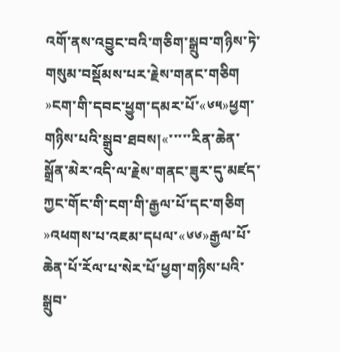འགོ་ནས་འབྱུང་བའི་གཅིག་སྒྲུབ་གཉིས་ཏེ་གསུམ་བསྡོམས་པར་རྗེས་གནང་གཅིག »ངག་གི་དབང་ཕྱུག་དམར་པོ་«༦༥»ཕྱག་གཉིས་པའི་སྒྲུབ་ཐབས།«་་་་་རིན་ཆེན་སྒྲོན་མེར་འདི་ལ་རྗེས་གནང་ཟུར་དུ་མཛད་ཀྱང་གོང་གི་ངག་གི་རྒྱལ་པོ་དང་གཅིག »འཕགས་པ་འཇམ་དཔལ་«༦༦»རྒྱལ་པོ་ཆེན་པོ་རོལ་པ་སེར་པོ་ཕྱག་གཉིས་པའི་སྒྲུབ་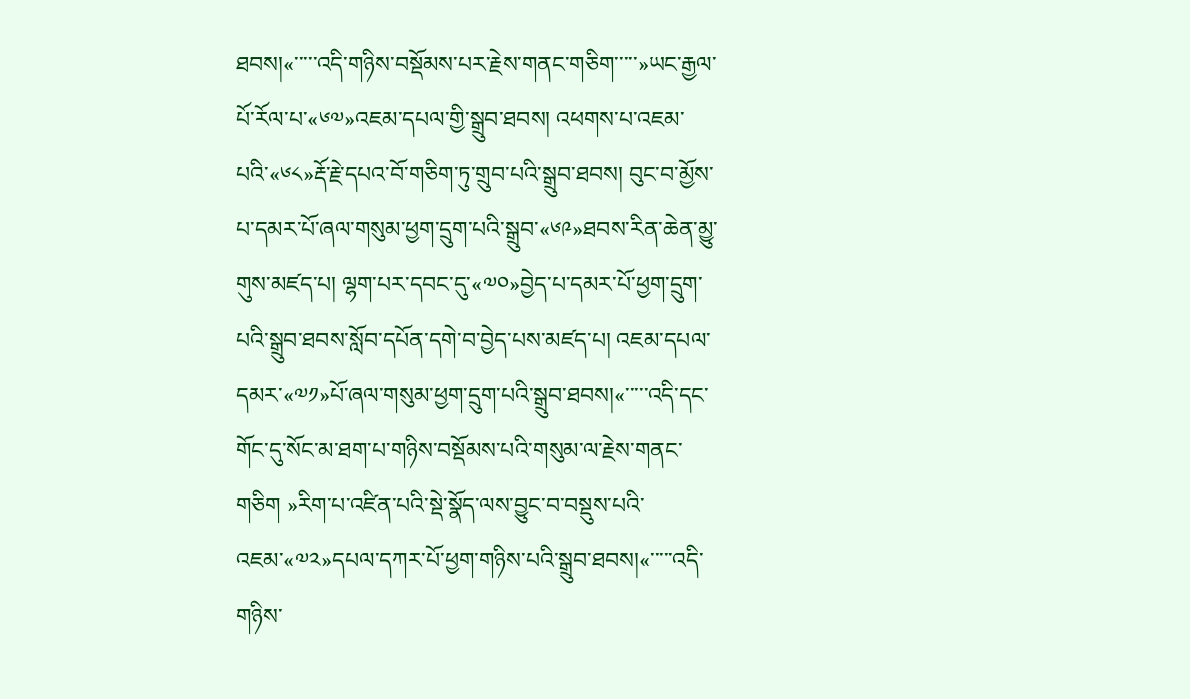ཐབས།«་་་་་འདི་གཉིས་བསྡོམས་པར་རྗེས་གནང་གཅིག་་་་་»ཡང་རྒྱལ་པོ་རོལ་པ་«༦༧»འཇམ་དཔལ་གྱི་སྒྲུབ་ཐབས། འཕགས་པ་འཇམ་པའི་«༦༨»རྡོ་རྗེ་དཔའ་བོ་གཅིག་ཏུ་གྲུབ་པའི་སྒྲུབ་ཐབས། བུང་བ་མྱོས་པ་དམར་པོ་ཞལ་གསུམ་ཕྱག་དྲུག་པའི་སྒྲུབ་«༦༩»ཐབས་རིན་ཆེན་མྱུ་གུས་མཛད་པ། ལྷག་པར་དབང་དུ་«༧༠»བྱེད་པ་དམར་པོ་ཕྱག་དྲུག་པའི་སྒྲུབ་ཐབས་སློབ་དཔོན་དགེ་བ་བྱེད་པས་མཛད་པ། འཇམ་དཔལ་དམར་«༧༡»པོ་ཞལ་གསུམ་ཕྱག་དྲུག་པའི་སྒྲུབ་ཐབས།«་་་་་འདི་དང་གོང་དུ་སོང་མ་ཐག་པ་གཉིས་བསྡོམས་པའི་གསུམ་ལ་རྗེས་གནང་གཅིག »རིག་པ་འཛིན་པའི་སྡེ་སྣོད་ལས་བྱུང་བ་བསྡུས་པའི་འཇམ་«༧༢»དཔལ་དཀར་པོ་ཕྱག་གཉིས་པའི་སྒྲུབ་ཐབས།«་་་་་འདི་གཉིས་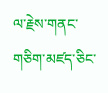ལ་རྗེས་གནང་གཅིག་མཛད་ཅིང་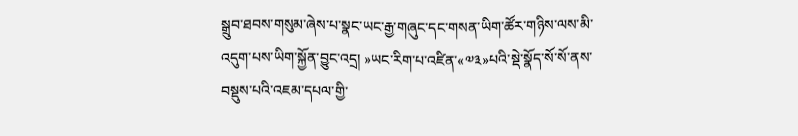སྒྲུབ་ཐབས་གསུམ་ཞེས་པ་སྣང་ཡང་རྒྱ་གཞུང་དང་གསན་ཡིག་ཚོར་གཉིས་ལས་མི་འདུག་པས་ཡིག་སྐྱོན་བྱུང་འདྲ། »ཡང་རིག་པ་འཛིན་«༧༣»པའི་སྡེ་སྣོད་སོ་སོ་ནས་བསྡུས་པའི་འཇམ་དཔལ་གྱི་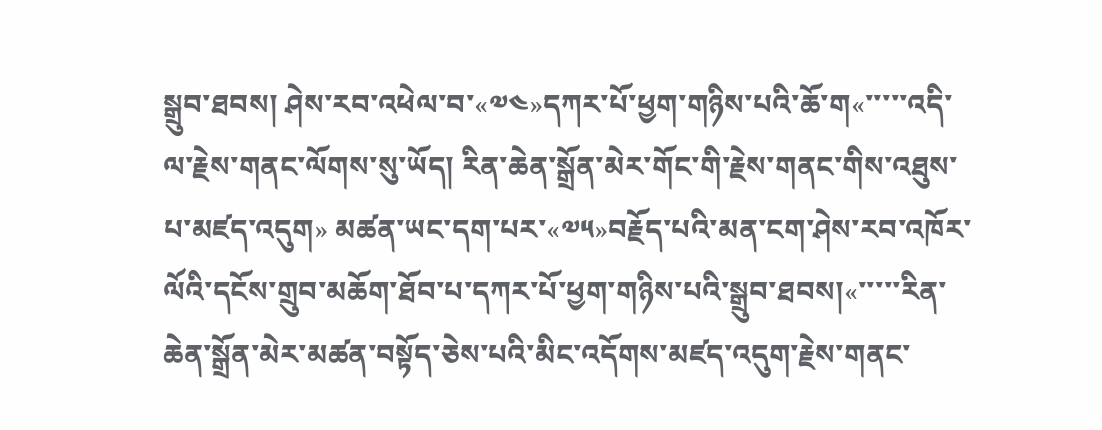སྒྲུབ་ཐབས། ཤེས་རབ་འཕེལ་བ་«༧༤»དཀར་པོ་ཕྱག་གཉིས་པའི་ཆོ་ག«་་་་་འདི་ལ་རྗེས་གནང་ལོགས་སུ་ཡོད། རིན་ཆེན་སྒྲོན་མེར་གོང་གི་རྗེས་གནང་གིས་འཐུས་པ་མཛད་འདུག» མཚན་ཡང་དག་པར་«༧༥»བརྗོད་པའི་མན་ངག་ཤེས་རབ་འཁོར་ལོའི་དངོས་གྲུབ་མཆོག་ཐོབ་པ་དཀར་པོ་ཕྱག་གཉིས་པའི་སྒྲུབ་ཐབས།«་་་་་རིན་ཆེན་སྒྲོན་མེར་མཚན་བསྟོད་ཅེས་པའི་མིང་འདོགས་མཛད་འདུག་རྗེས་གནང་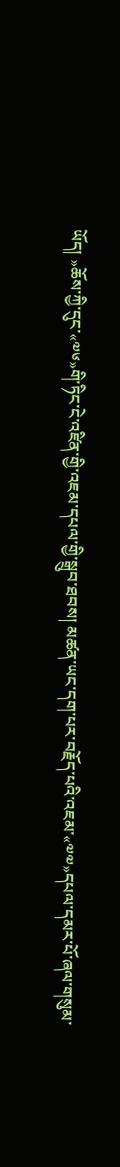ཡོད། »ཆོས་ཀྱི་དུང་«༧༦»གི་ཏིང་ངེ་འཛིན་གྱི་འཇམ་དཔལ་གྱི་སྒྲུབ་ཐབས། མཚན་ཡང་དག་པར་བརྗོད་པའི་འཇམ་«༧༧»དཔལ་དམར་པོ་ཞལ་གསུམ་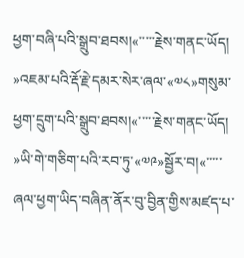ཕྱག་བཞི་པའི་སྒྲུབ་ཐབས།«་་་་་རྗེས་གནང་ཡོད། »འཇམ་པའི་རྡོ་རྗེ་དམར་སེར་ཞལ་«༧༨»གསུམ་ཕྱག་དྲུག་པའི་སྒྲུབ་ཐབས།«་་་་་རྗེས་གནང་ཡོད། »ཡི་གེ་གཅིག་པའི་རབ་ཏུ་«༧༩»སྦྱོར་བ།«་་་་་ཞལ་ཕྱག་ཡིད་བཞིན་ནོར་བུ་བྱིན་གྱིས་མཛད་པ་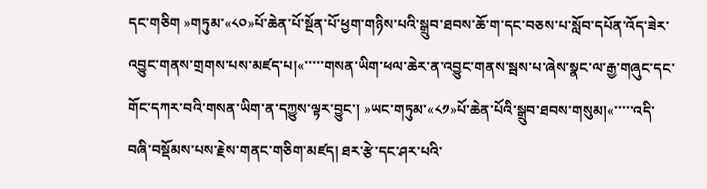དང་གཅིག »གཏུམ་«༨༠»པོ་ཆེན་པོ་སྔོན་པོ་ཕྱག་གཉིས་པའི་སྒྲུབ་ཐབས་ཆོ་ག་དང་བཅས་པ་སློབ་དཔོན་འོད་ཟེར་འབྱུང་གནས་གྲགས་པས་མཛད་པ།«་་་་་གསན་ཡིག་ཕལ་ཆེར་ན་འབྱུང་གནས་སྦས་པ་ཞེས་སྣང་ལ་རྒྱ་གཞུང་དང་གོང་དཀར་བའི་གསན་ཡིག་ན་དཀྱུས་ལྟར་བྱུང་། »ཡང་གཏུམ་«༨༡»པོ་ཆེན་པོའི་སྒྲུབ་ཐབས་གསུམ།«་་་་་འདི་བཞི་བསྡོམས་པས་རྗེས་གནང་གཅིག་མཛད། ཐར་རྩེ་དང་ཤར་པའི་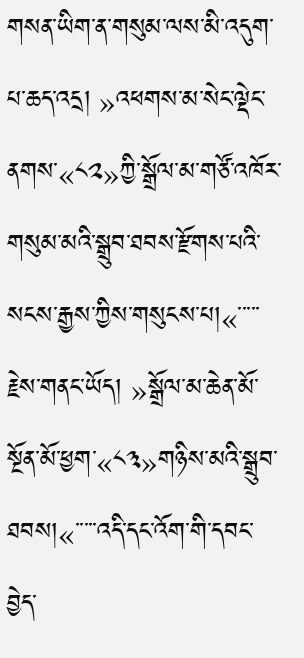གསན་ཡིག་ན་གསུམ་ལས་མི་འདུག་པ་ཆད་འདྲ། »འཕགས་མ་སེང་ལྡེང་ནགས་«༨༢»ཀྱི་སྒྲོལ་མ་གཙོ་འཁོར་གསུམ་མའི་སྒྲུབ་ཐབས་རྫོགས་པའི་སངས་རྒྱས་ཀྱིས་གསུངས་པ།«་་་་་རྗེས་གནང་ཡོད། »སྒྲོལ་མ་ཆེན་མོ་སྔོན་མོ་ཕྱག་«༨༣»གཉིས་མའི་སྒྲུབ་ཐབས།«་་་་་འདི་དང་འོག་གི་དབང་བྱེད་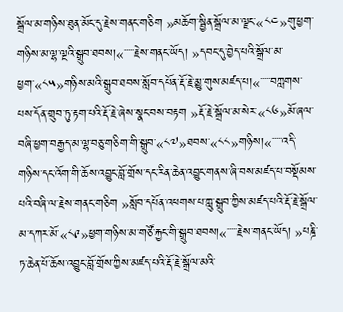སྒྲོལ་མ་གཉིས་ཐུན་མོང་དུ་རྗེས་གནང་གཅིག »མཆོག་སྦྱིན་སྒྲོལ་མ་ལྗང་«༨༤»གུ་ཕྱག་གཉིས་མ་ལྷ་ལྔའི་སྒྲུབ་ཐབས།«་་་་་རྗེས་གནང་ཡོད། »དབང་དུ་བྱེད་པའི་སྒྲོལ་མ་ཕྱག་«༨༥»གཉིས་མའི་སྒྲུབ་ཐབས་སློབ་དཔོན་རྡོ་རྗེ་མྱུ་གུས་མཛད་པ།«་་་་་བཀླགས་པས་དོན་གྲུབ་ཏུ་རྟག་པའི་རྡོ་རྗེ་ཞེས་སྣང་བས་བརྟག »རྡོ་རྗེ་སྒྲོལ་མ་སེར་«༨༦»མོ་ཞལ་བཞི་ཕྱག་བརྒྱད་མ་ལྷ་བཅུ་གཅིག་གི་སྒྲུབ་«༨༧»ཐབས་«༨༨»གཉིས།«་་་་་འདི་གཉིས་དང་འོག་གི་ཆོས་འབྱུང་བློ་གྲོས་དང་རིན་ཆེན་འབྱུང་གནས་ཞི་བས་མཛད་པ་བསྡོམས་པའི་བཞི་ལ་རྗེས་གནང་གཅིག »སློབ་དཔོན་འཕགས་པ་ཀླུ་སྒྲུབ་ཀྱིས་མཛད་པའི་རྡོ་རྗེ་སྒྲོལ་མ་དཀར་མོ་«༨༩»ཕྱག་གཉིས་མ་གཙོ་རྐྱང་གི་སྒྲུབ་ཐབས།«་་་་་རྗེས་གནང་ཡོད། »པཎྜི་ཏ་ཆེན་པོ་ཆོས་འབྱུང་བློ་གྲོས་ཀྱིས་མཛད་པའི་རྡོ་རྗེ་སྒྲོལ་མའི་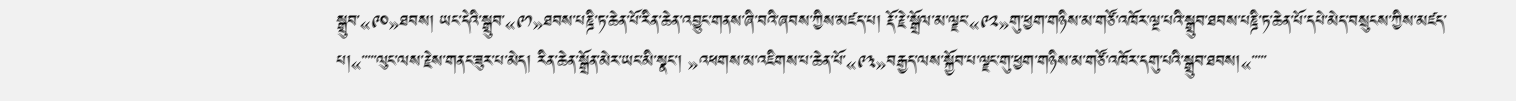སྒྲུབ་«༩༠»ཐབས། ཡང་དེའི་སྒྲུབ་«༩༡»ཐབས་པཎྜི་ཏ་ཆེན་པོ་རིན་ཆེན་འབྱུང་གནས་ཞི་བའི་ཞབས་ཀྱིས་མཛད་པ། རྡོ་རྗེ་སྒྲོལ་མ་ལྗང་«༩༢»གུ་ཕྱག་གཉིས་མ་གཙོ་འཁོར་ལྔ་པའི་སྒྲུབ་ཐབས་པཎྜི་ཏ་ཆེན་པོ་དཔེ་མེད་བསྲུངས་ཀྱིས་མཛད་པ།«་་་་་ལུང་ལས་རྗེས་གནང་ཟུར་པ་མེད། རིན་ཆེན་སྒྲོན་མེར་ཡང་མི་སྣང་། »འཕགས་མ་འཇིགས་པ་ཆེན་པོ་«༩༣»བརྒྱད་ལས་སྐྱོབ་པ་ལྗང་གུ་ཕྱག་གཉིས་མ་གཙོ་འཁོར་དགུ་པའི་སྒྲུབ་ཐབས།«་་་་་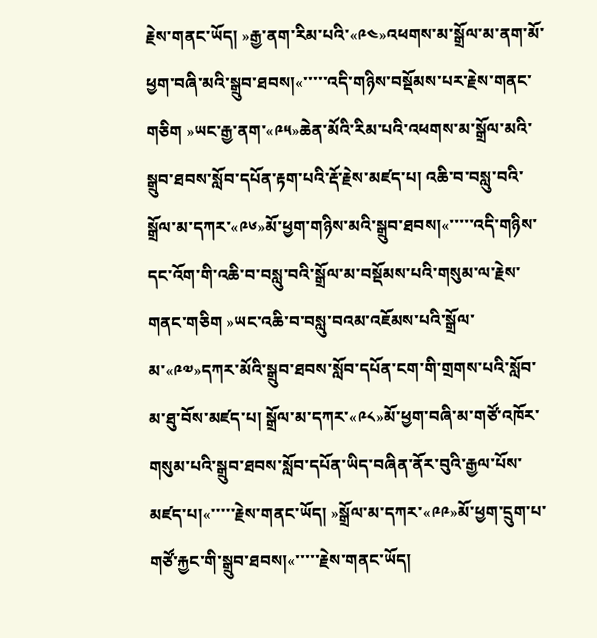རྗེས་གནང་ཡོད། »རྒྱ་ནག་རིམ་པའི་«༩༤»འཕགས་མ་སྒྲོལ་མ་ནག་མོ་ཕྱག་བཞི་མའི་སྒྲུབ་ཐབས།«་་་་་འདི་གཉིས་བསྡོམས་པར་རྗེས་གནང་གཅིག »ཡང་རྒྱ་ནག་«༩༥»ཆེན་མོའི་རིམ་པའི་འཕགས་མ་སྒྲོལ་མའི་སྒྲུབ་ཐབས་སློབ་དཔོན་རྟག་པའི་རྡོ་རྗེས་མཛད་པ། འཆི་བ་བསླུ་བའི་སྒྲོལ་མ་དཀར་«༩༦»མོ་ཕྱག་གཉིས་མའི་སྒྲུབ་ཐབས།«་་་་་འདི་གཉིས་དང་འོག་གི་འཆི་བ་བསླུ་བའི་སྒྲོལ་མ་བསྡོམས་པའི་གསུམ་ལ་རྗེས་གནང་གཅིག »ཡང་འཆི་བ་བསླུ་བའམ་འཇོམས་པའི་སྒྲོལ་མ་«༩༧»དཀར་མོའི་སྒྲུབ་ཐབས་སློབ་དཔོན་ངག་གི་གྲགས་པའི་སློབ་མ་ཐུ་བོས་མཛད་པ། སྒྲོལ་མ་དཀར་«༩༨»མོ་ཕྱག་བཞི་མ་གཙོ་འཁོར་གསུམ་པའི་སྒྲུབ་ཐབས་སློབ་དཔོན་ཡིད་བཞིན་ནོར་བུའི་རྒྱལ་པོས་མཛད་པ།«་་་་་རྗེས་གནང་ཡོད། »སྒྲོལ་མ་དཀར་«༩༩»མོ་ཕྱག་དྲུག་པ་གཙོ་རྐྱང་གི་སྒྲུབ་ཐབས།«་་་་་རྗེས་གནང་ཡོད།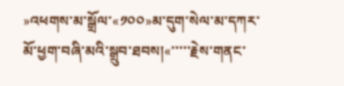»འཕགས་མ་སྒྲོལ་«༡༠༠»མ་དུག་སེལ་མ་དཀར་མོ་ཕྱག་བཞི་མའི་སྒྲུབ་ཐབས།«་་་་་རྗེས་གནང་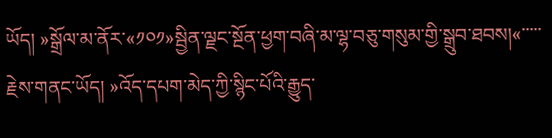ཡོད། »སྒྲོལ་མ་ནོར་«༡༠༡»སྦྱིན་ལྗང་སྔོན་ཕྱག་བཞི་མ་ལྷ་བཅུ་གསུམ་གྱི་སྒྲུབ་ཐབས།«་་་་་རྗེས་གནང་ཡོད། »འོད་དཔག་མེད་ཀྱི་སྙིང་པོའི་རྒྱུད་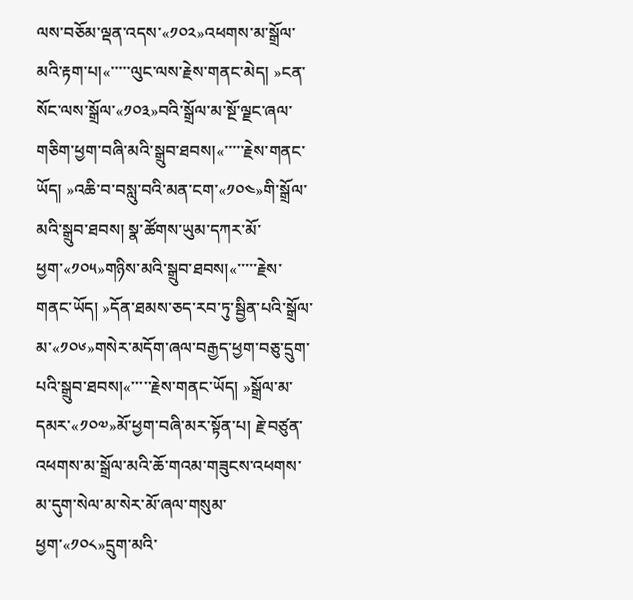ལས་བཅོམ་ལྡན་འདས་«༡༠༢»འཕགས་མ་སྒྲོལ་མའི་རྟག་པ།«་་་་་ལུང་ལས་རྗེས་གནང་མེད། »ངན་སོང་ལས་སྒྲོལ་«༡༠༣»བའི་སྒྲོལ་མ་སྔོ་ལྗང་ཞལ་གཅིག་ཕྱག་བཞི་མའི་སྒྲུབ་ཐབས།«་་་་་རྗེས་གནང་ཡོད། »འཆི་བ་བསླུ་བའི་མན་ངག་«༡༠༤»གི་སྒྲོལ་མའི་སྒྲུབ་ཐབས། སྣ་ཚོགས་ཡུམ་དཀར་མོ་ཕྱག་«༡༠༥»གཉིས་མའི་སྒྲུབ་ཐབས།«་་་་་རྗེས་གནང་ཡོད། »དོན་ཐམས་ཅད་རབ་ཏུ་སྦྱིན་པའི་སྒྲོལ་མ་«༡༠༦»གསེར་མདོག་ཞལ་བརྒྱད་ཕྱག་བཅུ་དྲུག་པའི་སྒྲུབ་ཐབས།«་་་་་རྗེས་གནང་ཡོད། »སྒྲོལ་མ་དམར་«༡༠༧»མོ་ཕྱག་བཞི་མར་སྟོན་པ། རྗེ་བཙུན་འཕགས་མ་སྒྲོལ་མའི་ཆོ་གའམ་གཟུངས་འཕགས་མ་དུག་སེལ་མ་སེར་མོ་ཞལ་གསུམ་ཕྱག་«༡༠༨»དྲུག་མའི་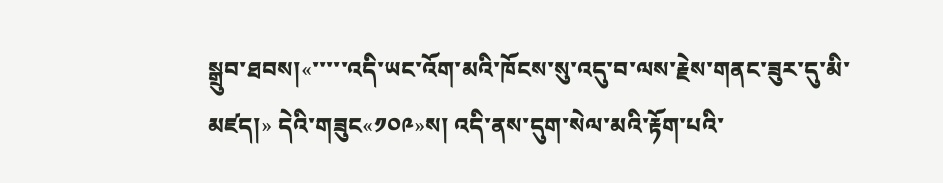སྒྲུབ་ཐབས།«་་་་་འདི་ཡང་འོག་མའི་ཁོངས་སུ་འདུ་བ་ལས་རྗེས་གནང་ཟུར་དུ་མི་མཛད།» དེའི་གཟུང«༡༠༩»ས། འདི་ནས་དུག་སེལ་མའི་རྟོག་པའི་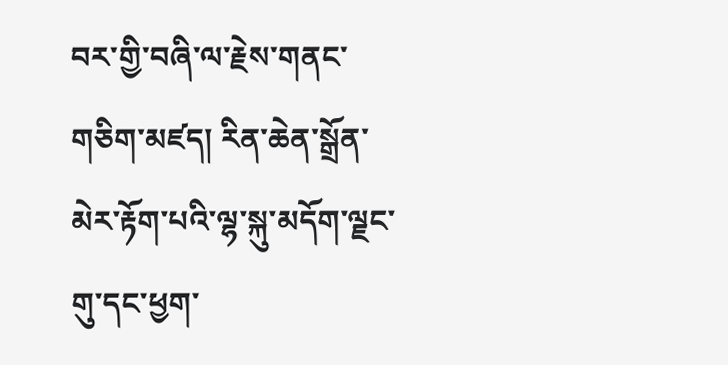བར་གྱི་བཞི་ལ་རྗེས་གནང་གཅིག་མཛད། རིན་ཆེན་སྒྲོན་མེར་རྟོག་པའི་ལྷ་སྐུ་མདོག་ལྗང་གུ་དང་ཕྱག་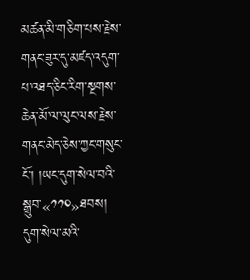མཚན་མི་གཅིག་པས་རྗེས་གནང་ཟུར་དུ་མཛད་འདུག་པ་འཐད་ཅིང་རིག་སྔགས་ཆེན་མོ་ལ་ལུང་ལས་རྗེས་གནང་མེད་ཅེས་ཀྱང་གསུང་ངོ་། །ཡང་དུག་སེལ་བའི་སྒྲུབ་«༡༡༠»ཐབས། དུག་སེལ་མའི་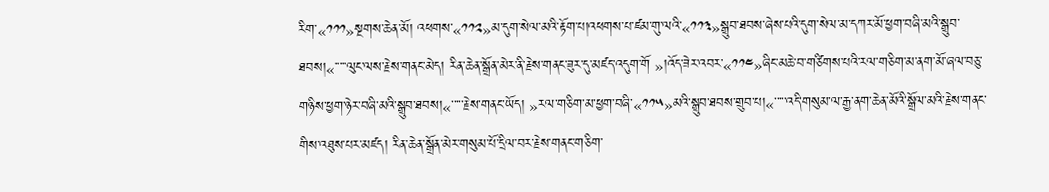རིག་«༡༡༡»སྔགས་ཆེན་མོ། འཕགས་«༡༡༢»མ་དུག་སེལ་མའི་རྟོག་པ།འཕགས་པ་ཛམ་གུ་ལའི་«༡༡༣»སྒྲུབ་ཐབས་ཞེས་པའི་དུག་སེལ་མ་དཀར་མོ་ཕྱག་བཞི་མའི་སྒྲུབ་ཐབས།«་་་་་ལུང་ལས་རྗེས་གནང་མེད། རིན་ཆེན་སྒྲོན་མེར་ནི་རྗེས་གནང་ཟུར་དུ་མཛད་འདུག་གོ »།འོད་ཟེར་འབར་«༡༡༤»ཞིང་མཆེ་བ་གཙིགས་པའི་རལ་གཅིག་མ་ནག་མོ་ཞལ་བཅུ་གཉིས་ཕྱག་ཉེར་བཞི་མའི་སྒྲུབ་ཐབས།«་་་་་རྗེས་གནང་ཡོད། »རལ་གཅིག་མ་ཕྱག་བཞི་«༡༡༥»མའི་སྒྲུབ་ཐབས་གྲུབ་པ།«་་་་་འདི་གསུམ་ལ་རྒྱ་ནག་ཆེན་མོའི་སྒྲོལ་མའི་རྗེས་གནང་གིས་འཐུས་པར་མཛད། རིན་ཆེན་སྒྲོན་མེར་གསུམ་པོ་དྲིལ་བར་རྗེས་གནང་གཅིག་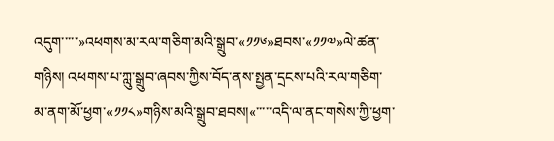འདུག་་་་་»འཕགས་མ་རལ་གཅིག་མའི་སྒྲུབ་«༡༡༦»ཐབས་«༡༡༧»ལེ་ཚན་གཉིས། འཕགས་པ་ཀླུ་སྒྲུབ་ཞབས་ཀྱིས་བོད་ནས་སྤྱན་དྲངས་པའི་རལ་གཅིག་མ་ནག་མོ་ཕྱག་«༡༡༨»གཉིས་མའི་སྒྲུབ་ཐབས།«་་་་་འདི་ལ་ནང་གསེས་ཀྱི་ཕྱག་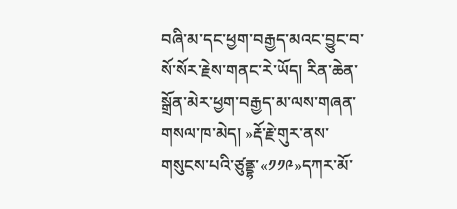བཞི་མ་དང་ཕྱག་བརྒྱད་མའང་བྱུང་བ་སོ་སོར་རྗེས་གནང་རེ་ཡོད། རིན་ཆེན་སྒྲོན་མེར་ཕྱག་བརྒྱད་མ་ལས་གཞན་གསལ་ཁ་མེད། »རྡོ་རྗེ་གུར་ནས་གསུངས་པའི་ཙུནྡྷ་«༡༡༩»དཀར་མོ་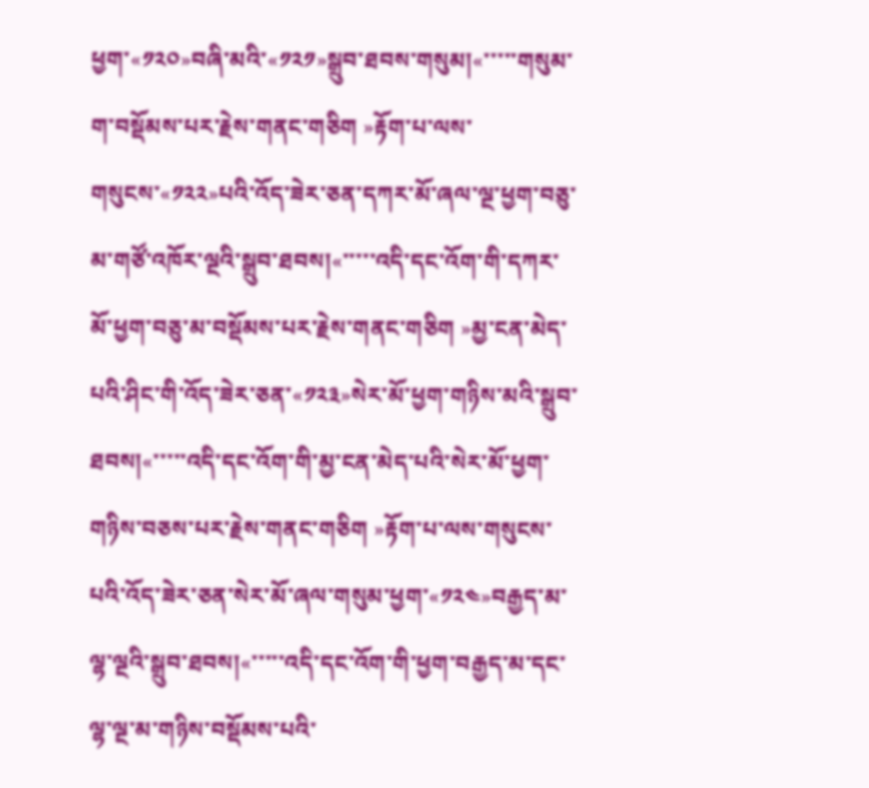ཕྱག་«༡༢༠»བཞི་མའི་«༡༢༡»སྒྲུབ་ཐབས་གསུམ།«་་་་་གསུམ་ག་བསྡོམས་པར་རྗེས་གནང་གཅིག »རྟོག་པ་ལས་གསུངས་«༡༢༢»པའི་འོད་ཟེར་ཅན་དཀར་མོ་ཞལ་ལྔ་ཕྱག་བཅུ་མ་གཙོ་འཁོར་ལྔའི་སྒྲུབ་ཐབས།«་་་་་འདི་དང་འོག་གི་དཀར་མོ་ཕྱག་བཅུ་མ་བསྡོམས་པར་རྗེས་གནང་གཅིག »མྱ་ངན་མེད་པའི་ཤིང་གི་འོད་ཟེར་ཅན་«༡༢༣»སེར་མོ་ཕྱག་གཉིས་མའི་སྒྲུབ་ཐབས།«་་་་་འདི་དང་འོག་གི་མྱ་ངན་མེད་པའི་སེར་མོ་ཕྱག་གཉིས་བཅས་པར་རྗེས་གནང་གཅིག »རྟོག་པ་ལས་གསུངས་པའི་འོད་ཟེར་ཅན་སེར་མོ་ཞལ་གསུམ་ཕྱག་«༡༢༤»བརྒྱད་མ་ལྷ་ལྔའི་སྒྲུབ་ཐབས།«་་་་་འདི་དང་འོག་གི་ཕྱག་བརྒྱད་མ་དང་ལྷ་ལྔ་མ་གཉིས་བསྡོམས་པའི་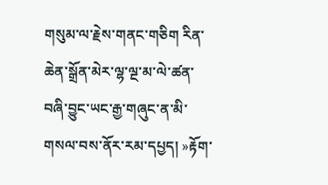གསུམ་ལ་རྗེས་གནང་གཅིག རིན་ཆེན་སྒྲོན་མེར་ལྷ་ལྔ་མ་ལེ་ཚན་བཞི་བྱུང་ཡང་རྒྱ་གཞུང་ན་མི་གསལ་བས་ནོར་རམ་དཔྱད། »རྟོག་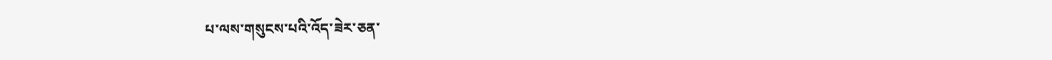པ་ལས་གསུངས་པའི་འོད་ཟེར་ཅན་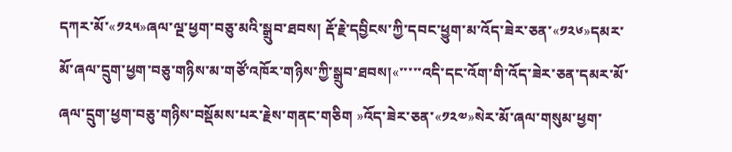དཀར་མོ་«༡༢༥»ཞལ་ལྔ་ཕྱག་བཅུ་མའི་སྒྲུབ་ཐབས། རྡོ་རྗེ་དབྱིངས་ཀྱི་དབང་ཕྱུག་མ་འོད་ཟེར་ཅན་«༡༢༦»དམར་མོ་ཞལ་དྲུག་ཕྱག་བཅུ་གཉིས་མ་གཙོ་འཁོར་གཉིས་ཀྱི་སྒྲུབ་ཐབས།«་་་་་འདི་དང་འོག་གི་འོད་ཟེར་ཅན་དམར་མོ་ཞལ་དྲུག་ཕྱག་བཅུ་གཉིས་བསྡོམས་པར་རྗེས་གནང་གཅིག »འོད་ཟེར་ཅན་«༡༢༧»སེར་མོ་ཞལ་གསུམ་ཕྱག་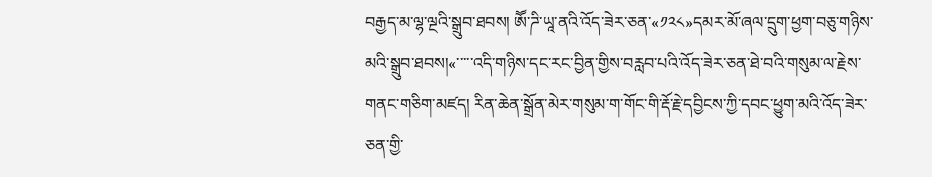བརྒྱད་མ་ལྷ་ལྔའི་སྒྲུབ་ཐབས། ཨཽ་ཌི་ཡཱ་ནའི་འོད་ཟེར་ཅན་«༡༢༨»དམར་མོ་ཞལ་དྲུག་ཕྱག་བཅུ་གཉིས་མའི་སྒྲུབ་ཐབས།«་་་་་འདི་གཉིས་དང་རང་བྱིན་གྱིས་བརླབ་པའི་འོད་ཟེར་ཅན་ཐེ་བའི་གསུམ་ལ་རྗེས་གནང་གཅིག་མཛད། རིན་ཆེན་སྒྲོན་མེར་གསུམ་ག་གོང་གི་རྡོ་རྗེ་དབྱིངས་ཀྱི་དབང་ཕྱུག་མའི་འོད་ཟེར་ཅན་གྱི་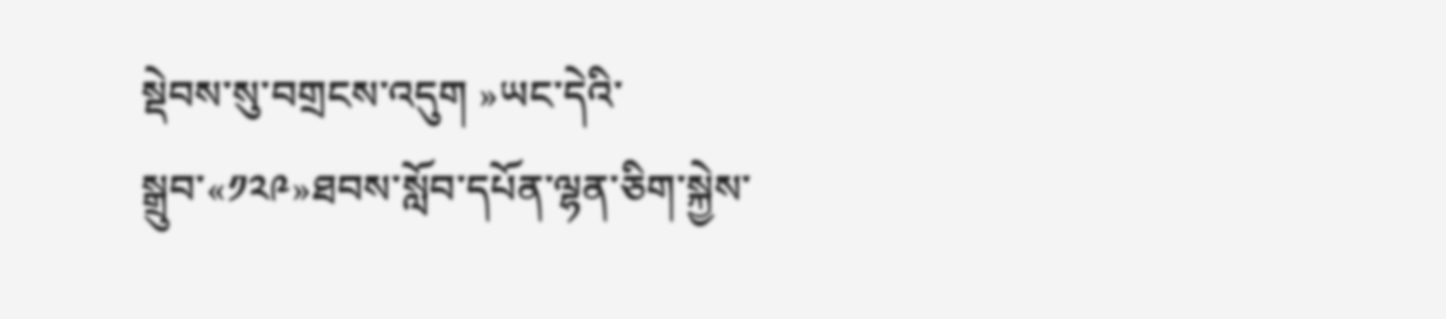སྡེབས་སུ་བགྲངས་འདུག »ཡང་དེའི་སྒྲུབ་«༡༢༩»ཐབས་སློབ་དཔོན་ལྷན་ཅིག་སྐྱེས་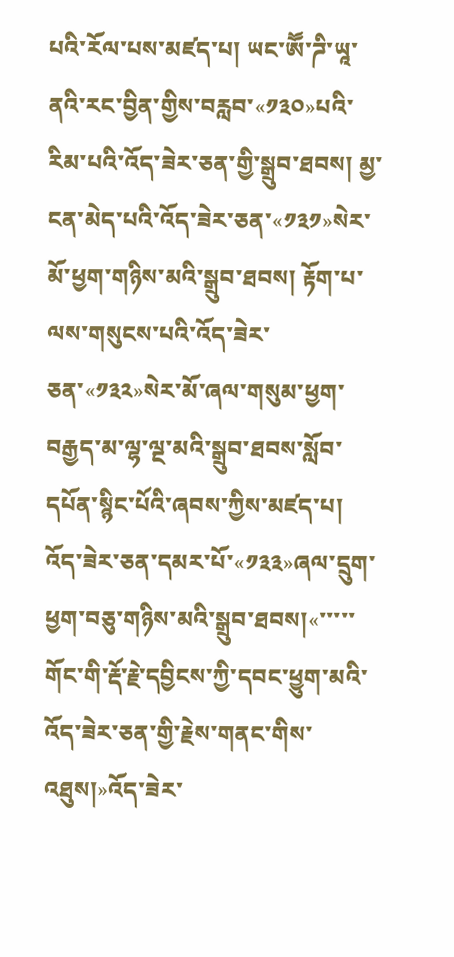པའི་རོལ་པས་མཛད་པ། ཡང་ཨཽ་ཌི་ཡཱ་ནའི་རང་བྱིན་གྱིས་བརླབ་«༡༣༠»པའི་རིམ་པའི་འོད་ཟེར་ཅན་གྱི་སྒྲུབ་ཐབས། མྱ་ངན་མེད་པའི་འོད་ཟེར་ཅན་«༡༣༡»སེར་མོ་ཕྱག་གཉིས་མའི་སྒྲུབ་ཐབས། རྟོག་པ་ལས་གསུངས་པའི་འོད་ཟེར་ཅན་«༡༣༢»སེར་མོ་ཞལ་གསུམ་ཕྱག་བརྒྱད་མ་ལྷ་ལྔ་མའི་སྒྲུབ་ཐབས་སློབ་དཔོན་སྙིང་པོའི་ཞབས་ཀྱིས་མཛད་པ། འོད་ཟེར་ཅན་དམར་པོ་«༡༣༣»ཞལ་དྲུག་ཕྱག་བཅུ་གཉིས་མའི་སྒྲུབ་ཐབས།«་་་་་གོང་གི་རྡོ་རྗེ་དབྱིངས་ཀྱི་དབང་ཕྱུག་མའི་འོད་ཟེར་ཅན་གྱི་རྗེས་གནང་གིས་འཐུས།»འོད་ཟེར་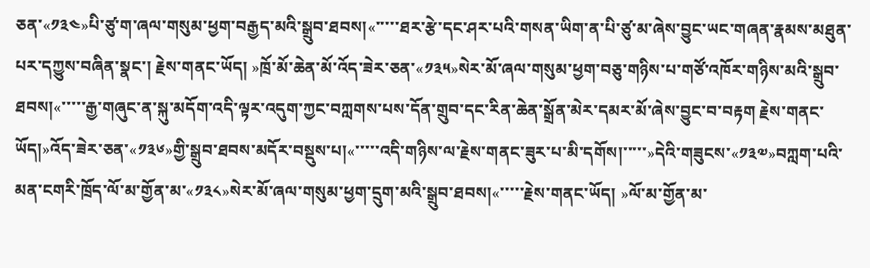ཅན་«༡༣༤»པི་ཙུ་ག་ཞལ་གསུམ་ཕྱག་བརྒྱད་མའི་སྒྲུབ་ཐབས།«་་་་་ཐར་རྩེ་དང་ཤར་པའི་གསན་ཡིག་ན་པི་ཙུ་མ་ཞེས་བྱུང་ཡང་གཞན་རྣམས་མཐུན་པར་དཀྱུས་བཞིན་སྣང་། རྗེས་གནང་ཡོད། »ཁྲོ་མོ་ཆེན་མོ་འོད་ཟེར་ཅན་«༡༣༥»སེར་མོ་ཞལ་གསུམ་ཕྱག་བཅུ་གཉིས་པ་གཙོ་འཁོར་གཉིས་མའི་སྒྲུབ་ཐབས།«་་་་་རྒྱ་གཞུང་ན་སྐུ་མདོག་འདི་ལྟར་འདུག་ཀྱང་བཀླགས་པས་དོན་གྲུབ་དང་རིན་ཆེན་སྒྲོན་མེར་དམར་མོ་ཞེས་བྱུང་བ་བརྟག རྗེས་གནང་ཡོད།»འོད་ཟེར་ཅན་«༡༣༦»གྱི་སྒྲུབ་ཐབས་མདོར་བསྡུས་པ།«་་་་་འདི་གཉིས་ལ་རྗེས་གནང་ཟུར་པ་མི་དགོས།་་་་་»དེའི་གཟུངས་«༡༣༧»བཀླག་པའི་མན་ངགརི་ཁྲོད་ལོ་མ་གྱོན་མ་«༡༣༨»སེར་མོ་ཞལ་གསུམ་ཕྱག་དྲུག་མའི་སྒྲུབ་ཐབས།«་་་་་རྗེས་གནང་ཡོད། »ལོ་མ་གྱོན་མ་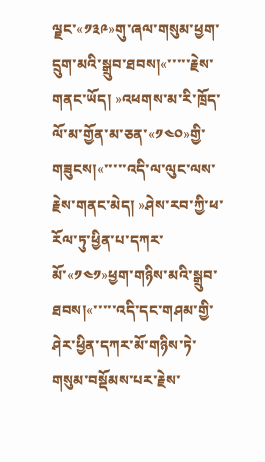ལྗང་«༡༣༩»གུ་ཞལ་གསུམ་ཕྱག་དྲུག་མའི་སྒྲུབ་ཐབས།«་་་་་རྗེས་གནང་ཡོད། »འཕགས་མ་རི་ཁྲོད་ལོ་མ་གྱོན་མ་ཅན་«༡༤༠»གྱི་གཟུངས།«་་་་་འདི་ལ་ལུང་ལས་རྗེས་གནང་མེད། »ཤེས་རབ་ཀྱི་ཕ་རོལ་ཏུ་ཕྱིན་པ་དཀར་མོ་«༡༤༡»ཕྱག་གཉིས་མའི་སྒྲུབ་ཐབས།«་་་་་འདི་དང་གཤམ་གྱི་ཤེར་ཕྱིན་དཀར་མོ་གཉིས་ཏེ་གསུམ་བསྡོམས་པར་རྗེས་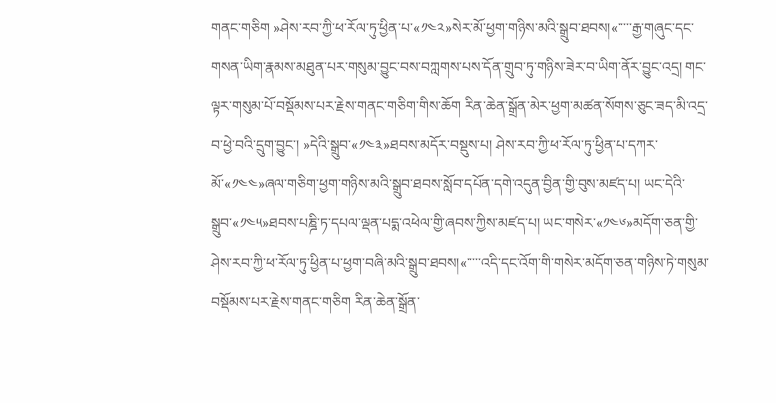གནང་གཅིག »ཤེས་རབ་ཀྱི་ཕ་རོལ་ཏུ་ཕྱིན་པ་«༡༤༢»སེར་མོ་ཕྱག་གཉིས་མའི་སྒྲུབ་ཐབས།«་་་་་རྒྱ་གཞུང་དང་གསན་ཡིག་རྣམས་མཐུན་པར་གསུམ་བྱུང་བས་བཀླགས་པས་དོན་གྲུབ་ཏུ་གཉིས་ཟེར་བ་ཡིག་ནོར་བྱུང་འདྲ། གང་ལྟར་གསུམ་པོ་བསྡོམས་པར་རྗེས་གནང་གཅིག་གིས་ཆོག རིན་ཆེན་སྒྲོན་མེར་ཕྱག་མཚན་སོགས་ཅུང་ཟད་མི་འདྲ་བ་ཕྱེ་བའི་དྲུག་བྱུང་། »དེའི་སྒྲུབ་«༡༤༣»ཐབས་མདོར་བསྡུས་པ། ཤེས་རབ་ཀྱི་ཕ་རོལ་ཏུ་ཕྱིན་པ་དཀར་མོ་«༡༤༤»ཞལ་གཅིག་ཕྱག་གཉིས་མའི་སྒྲུབ་ཐབས་སློབ་དཔོན་དགེ་འདུན་བྱིན་གྱི་བུས་མཛད་པ། ཡང་དེའི་སྒྲུབ་«༡༤༥»ཐབས་པཎྜི་ཏ་དཔལ་ལྡན་པདྨ་འཕེལ་གྱི་ཞབས་ཀྱིས་མཛད་པ། ཡང་གསེར་«༡༤༦»མདོག་ཅན་གྱི་ཤེས་རབ་ཀྱི་ཕ་རོལ་ཏུ་ཕྱིན་པ་ཕྱག་བཞི་མའི་སྒྲུབ་ཐབས།«་་་་་འདི་དང་འོག་གི་གསེར་མདོག་ཅན་གཉིས་ཏེ་གསུམ་བསྡོམས་པར་རྗེས་གནང་གཅིག རིན་ཆེན་སྒྲོན་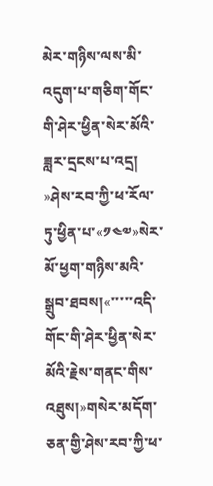མེར་གཉིས་ལས་མི་འདུག་པ་གཅིག་གོང་གི་ཤེར་ཕྱིན་སེར་མོའི་ཟླར་དྲངས་པ་འདྲ། »ཤེས་རབ་ཀྱི་ཕ་རོལ་ཏུ་ཕྱིན་པ་«༡༤༧»སེར་མོ་ཕྱག་གཉིས་མའི་སྒྲུབ་ཐབས།«་་་་་འདི་གོང་གི་ཤེར་ཕྱིན་སེར་མོའི་རྗེས་གནང་གིས་འཐུས།»གསེར་མདོག་ཅན་གྱི་ཤེས་རབ་ཀྱི་ཕ་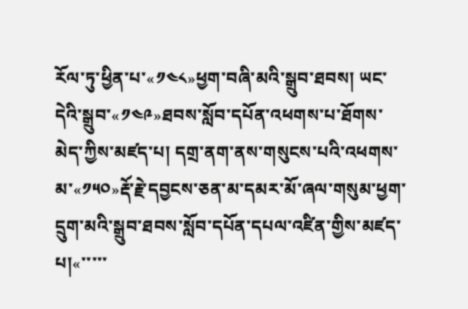རོལ་ཏུ་ཕྱིན་པ་«༡༤༨»ཕྱག་བཞི་མའི་སྒྲུབ་ཐབས། ཡང་དེའི་སྒྲུབ་«༡༤༩»ཐབས་སློབ་དཔོན་འཕགས་པ་ཐོགས་མེད་ཀྱིས་མཛད་པ། དགྲ་ནག་ནས་གསུངས་པའི་འཕགས་མ་«༡༥༠»རྡོ་རྗེ་དབྱངས་ཅན་མ་དམར་མོ་ཞལ་གསུམ་ཕྱག་དྲུག་མའི་སྒྲུབ་ཐབས་སློབ་དཔོན་དཔལ་འཛིན་གྱིས་མཛད་པ།«་་་་་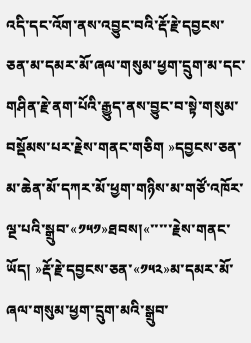འདི་དང་འོག་ནས་འབྱུང་བའི་རྡོ་རྗེ་དབྱངས་ཅན་མ་དམར་མོ་ཞལ་གསུམ་ཕྱག་དྲུག་མ་དང་གཤིན་རྗེ་ནག་པོའི་རྒྱུད་ནས་བྱུང་བ་སྟེ་གསུམ་བསྡོམས་པར་རྗེས་གནང་གཅིག »དབྱངས་ཅན་མ་ཆེན་མོ་དཀར་མོ་ཕྱག་གཉིས་མ་གཙོ་འཁོར་ལྔ་པའི་སྒྲུབ་«༡༥༡»ཐབས།«་་་་་རྗེས་གནང་ཡོད། »རྡོ་རྗེ་དབྱངས་ཅན་«༡༥༢»མ་དམར་མོ་ཞལ་གསུམ་ཕྱག་དྲུག་མའི་སྒྲུབ་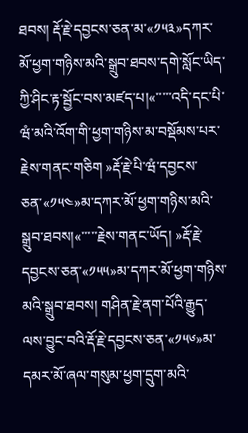ཐབས། རྡོ་རྗེ་དབྱངས་ཅན་མ་«༡༥༣»དཀར་མོ་ཕྱག་གཉིས་མའི་སྒྲུབ་ཐབས་དགེ་སློང་ཡིད་ཀྱི་ཤིང་རྟ་སྦྱོང་བས་མཛད་པ།«་་་་་འདི་དང་པི་ཝཾ་མའི་འོག་གི་ཕྱག་གཉིས་མ་བསྡོམས་པར་རྗེས་གནང་གཅིག »རྡོ་རྗེ་པི་ཝཾ་དབྱངས་ཅན་«༡༥༤»མ་དཀར་མོ་ཕྱག་གཉིས་མའི་སྒྲུབ་ཐབས།«་་་་་རྗེས་གནང་ཡོད། »རྡོ་རྗེ་དབྱངས་ཅན་«༡༥༥»མ་དཀར་མོ་ཕྱག་གཉིས་མའི་སྒྲུབ་ཐབས། གཤིན་རྗེ་ནག་པོའི་རྒྱུད་ལས་བྱུང་བའི་རྡོ་རྗེ་དབྱངས་ཅན་«༡༥༦»མ་དམར་མོ་ཞལ་གསུམ་ཕྱག་དྲུག་མའི་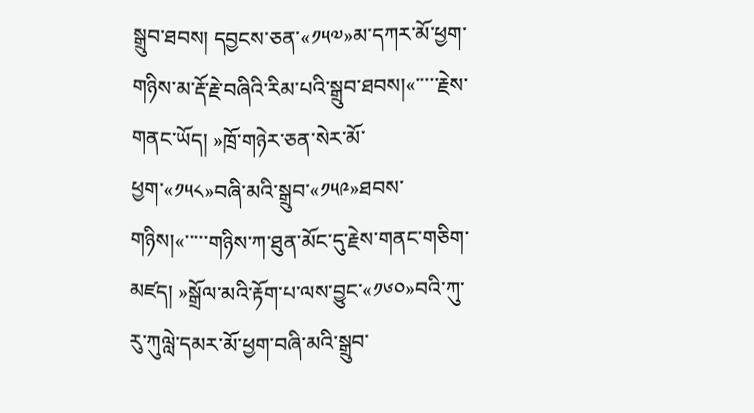སྒྲུབ་ཐབས། དབྱངས་ཅན་«༡༥༧»མ་དཀར་མོ་ཕྱག་གཉིས་མ་རྡོ་རྗེ་བཞིའི་རིམ་པའི་སྒྲུབ་ཐབས།«་་་་་རྗེས་གནང་ཡོད། »ཁྲོ་གཉེར་ཅན་སེར་མོ་ཕྱག་«༡༥༨»བཞི་མའི་སྒྲུབ་«༡༥༩»ཐབས་གཉིས།«་་་་་གཉིས་ཀ་ཐུན་མོང་དུ་རྗེས་གནང་གཅིག་མཛད། »སྒྲོལ་མའི་རྟོག་པ་ལས་བྱུང་«༡༦༠»བའི་ཀུ་རུ་ཀུལླེ་དམར་མོ་ཕྱག་བཞི་མའི་སྒྲུབ་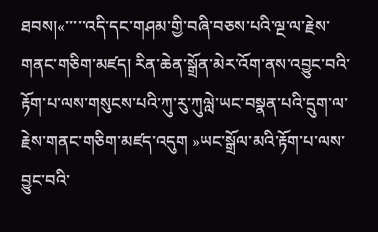ཐབས།«་་་་་འདི་དང་གཤམ་གྱི་བཞི་བཅས་པའི་ལྔ་ལ་རྗེས་གནང་གཅིག་མཛད། རིན་ཆེན་སྒྲོན་མེར་འོག་ནས་འབྱུང་བའི་རྟོག་པ་ལས་གསུངས་པའི་ཀུ་རུ་ཀུལླེ་ཡང་བསྣན་པའི་དྲུག་ལ་རྗེས་གནང་གཅིག་མཛད་འདུག »ཡང་སྒྲོལ་མའི་རྟོག་པ་ལས་བྱུང་བའི་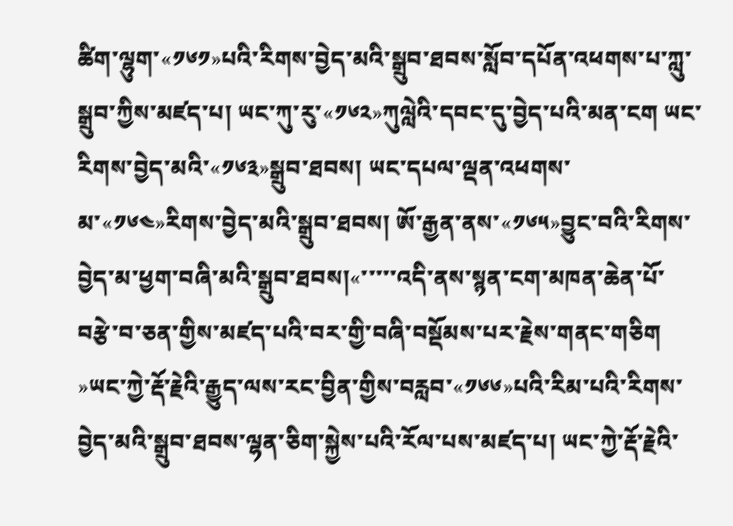ཚིག་ལྷུག་«༡༦༡»པའི་རིགས་བྱེད་མའི་སྒྲུབ་ཐབས་སློབ་དཔོན་འཕགས་པ་ཀླུ་སྒྲུབ་ཀྱིས་མཛད་པ། ཡང་ཀུ་རུ་«༡༦༢»ཀུལླེའི་དབང་དུ་བྱེད་པའི་མན་ངག ཡང་རིགས་བྱེད་མའི་«༡༦༣»སྒྲུབ་ཐབས། ཡང་དཔལ་ལྡན་འཕགས་མ་«༡༦༤»རིགས་བྱེད་མའི་སྒྲུབ་ཐབས། ཨོ་རྒྱན་ནས་«༡༦༥»བྱུང་བའི་རིགས་བྱེད་མ་ཕྱག་བཞི་མའི་སྒྲུབ་ཐབས།«་་་་་འདི་ནས་སྙན་ངག་མཁན་ཆེན་པོ་བརྩེ་བ་ཅན་གྱིས་མཛད་པའི་བར་གྱི་བཞི་བསྡོམས་པར་རྗེས་གནང་གཅིག »ཡང་ཀྱེ་རྡོ་རྗེའི་རྒྱུད་ལས་རང་བྱིན་གྱིས་བརླབ་«༡༦༦»པའི་རིམ་པའི་རིགས་བྱེད་མའི་སྒྲུབ་ཐབས་ལྷན་ཅིག་སྐྱེས་པའི་རོལ་པས་མཛད་པ། ཡང་ཀྱེ་རྡོ་རྗེའི་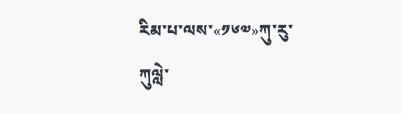རིམ་པ་ལས་«༡༦༧»ཀུ་རུ་ཀུལླེ་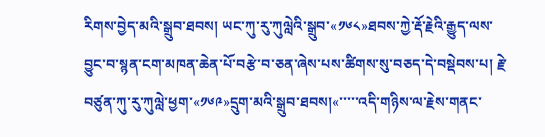རིགས་བྱེད་མའི་སྒྲུབ་ཐབས། ཡང་ཀུ་རུ་ཀུལླེའི་སྒྲུབ་«༡༦༨»ཐབས་ཀྱེ་རྡོ་རྗེའི་རྒྱུད་ལས་བྱུང་བ་སྙན་ངག་མཁན་ཆེན་པོ་བརྩེ་བ་ཅན་ཞེས་པས་ཚིགས་སུ་བཅད་དེ་བསྡེབས་པ། རྗེ་བཙུན་ཀུ་རུ་ཀུལླེ་ཕྱག་«༡༦༩»དྲུག་མའི་སྒྲུབ་ཐབས།«་་་་་འདི་གཉིས་ལ་རྗེས་གནང་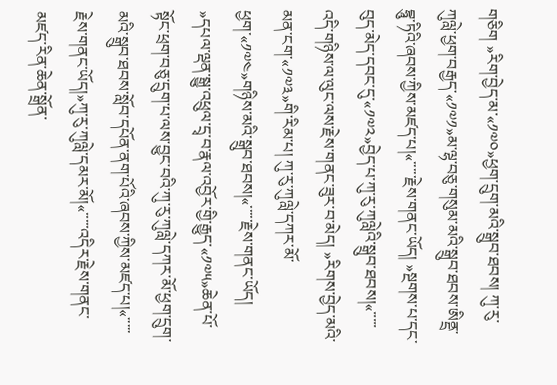གཅིག »རིག་བྱེད་མ་«༡༧༠»ཕྱག་དྲུག་མའི་སྒྲུབ་ཐབས། ཀུ་རུ་ཀུལླེ་ཕྱག་བརྒྱད་«༡༧༡»མ་ལྷ་བཅུ་གསུམ་མའི་སྒྲུབ་ཐབས་ཨིནྡྲ་བྷཱུ་ཏིའི་ཞབས་ཀྱིས་མཛད་པ།«་་་་་རྗེས་གནང་ཡོད། »སྔགས་པ་དང་བུད་མེད་དབང་དུ་«༡༧༢»བྱེད་པ་ཀུ་རུ་ཀུལླེའི་སྒྲུབ་ཐབས།«་་་་་འདི་གཉིས་ལ་ལུང་ལས་རྗེས་གནང་ཟུར་བ་མེད། »རིགས་བྱེད་མའི་མན་ངག་«༡༧༣»གི་རིམ་པ། ཀུ་རུ་ཀུལླེ་དཀར་མོ་ཕྱག་«༡༧༤»གཉིས་མའི་སྒྲུབ་ཐབས།«་་་་་རྗེས་གནང་ཡོད། »དཔལ་ལྡན་སྒྱུ་འཕྲུལ་དྲྭ་བ་རྣལ་འབྱོར་གྱི་རྒྱུད་«༡༧༥»ཆེན་པོ་སྟོང་ཕྲག་བཅུ་དྲུག་པ་ལས་བྱུང་བའི་ཀུ་རུ་ཀུལླེ་དཀར་མོ་ཕྱག་དྲུག་མའི་སྒྲུབ་ཐབས་སློབ་དཔོན་ནག་པོའི་ཞབས་ཀྱིས་མཛད་པ།«་་་་་རྗེས་གནང་ཡོད།»ཀུ་རུ་ཀུལླེ་དམར་མོ།«་་་་་འདིར་རྗེས་གནང་མཛད་རིན་ཆེན་སྒྲོན་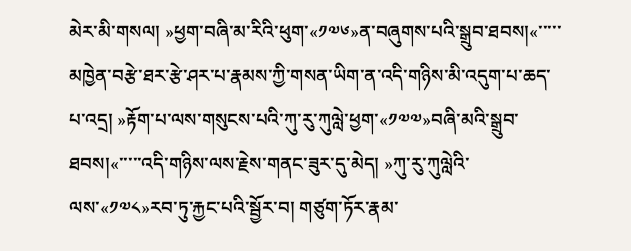མེར་མི་གསལ། »ཕྱག་བཞི་མ་རིའི་ཕུག་«༡༧༦»ན་བཞུགས་པའི་སྒྲུབ་ཐབས།«་་་་་མཁྱེན་བརྩེ་ཐར་རྩེ་ཤར་པ་རྣམས་ཀྱི་གསན་ཡིག་ན་འདི་གཉིས་མི་འདུག་པ་ཆད་པ་འདྲ། »རྟོག་པ་ལས་གསུངས་པའི་ཀུ་རུ་ཀུལླེ་ཕྱག་«༡༧༧»བཞི་མའི་སྒྲུབ་ཐབས།«་་་་་འདི་གཉིས་ལས་རྗེས་གནང་ཟུར་དུ་མེད། »ཀུ་རུ་ཀུལླེའི་ལས་«༡༧༨»རབ་ཏུ་རྐྱང་པའི་སྦྱོར་བ། གཙུག་ཏོར་རྣམ་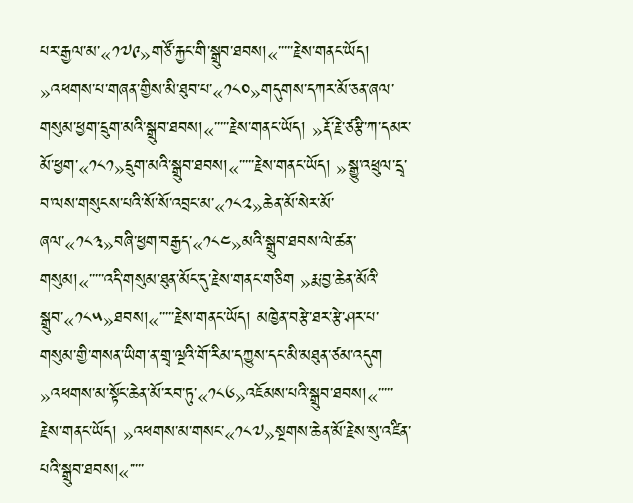པར་རྒྱལ་མ་«༡༧༩»གཙོ་རྐྱང་གི་སྒྲུབ་ཐབས།«་་་་་རྗེས་གནང་ཡོད། »འཕགས་པ་གཞན་གྱིས་མི་ཐུབ་པ་«༡༨༠»གདུགས་དཀར་མོ་ཅན་ཞལ་གསུམ་ཕྱག་དྲུག་མའི་སྒྲུབ་ཐབས།«་་་་་རྗེས་གནང་ཡོད། »རྡོ་རྗེ་ཙརྩི་ཀ་དམར་མོ་ཕྱག་«༡༨༡»དྲུག་མའི་སྒྲུབ་ཐབས།«་་་་་རྗེས་གནང་ཡོད། »སྒྱུ་འཕྲུལ་དྲྭ་བ་ལས་གསུངས་པའི་སོ་སོ་འབྲང་མ་«༡༨༢»ཆེན་མོ་སེར་མོ་ཞལ་«༡༨༣»བཞི་ཕྱག་བརྒྱད་«༡༨༤»མའི་སྒྲུབ་ཐབས་ལེ་ཚན་གསུམ།«་་་་་འདི་གསུམ་ཐུན་མོང་དུ་རྗེས་གནང་གཅིག »རྨ་བྱ་ཆེན་མོའི་སྒྲུབ་«༡༨༥»ཐབས།«་་་་་རྗེས་གནང་ཡོད། མཁྱེན་བརྩེ་ཐར་རྩེ་ཤར་པ་གསུམ་གྱི་གསན་ཡིག་ན་གྲྭ་ལྔའི་གོ་རིམ་དཀྱུས་དང་མི་མཐུན་ཙམ་འདུག »འཕགས་མ་སྟོང་ཆེན་མོ་རབ་ཏུ་«༡༨༦»འཇོམས་པའི་སྒྲུབ་ཐབས།«་་་་་རྗེས་གནང་ཡོད། »འཕགས་མ་གསང་«༡༨༧»སྔགས་ཆེན་མོ་རྗེས་སུ་འཛིན་པའི་སྒྲུབ་ཐབས།«་་་་་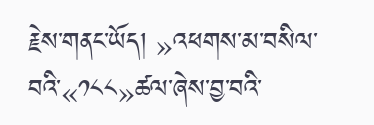རྗེས་གནང་ཡོད། »འཕགས་མ་བསིལ་བའི་«༡༨༨»ཚལ་ཞེས་བྱ་བའི་